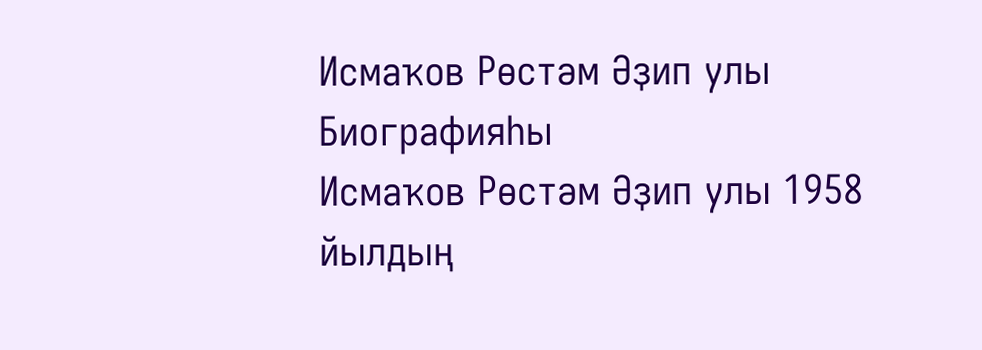Исмаҡов Рөстәм Әҙип улы
Биографияһы
Исмаҡов Рөстәм Әҙип улы 1958 йылдың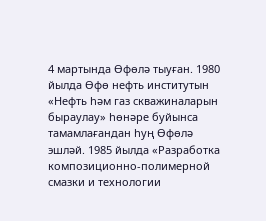4 мартында Өфөлә тыуған. 1980 йылда Өфө нефть институтын «Нефть һәм газ скважиналарын быраулау» һөнәре буйынса тамамлағандан һуң Өфөлә эшләй. 1985 йылда «Разработка композиционно-полимерной смазки и технологии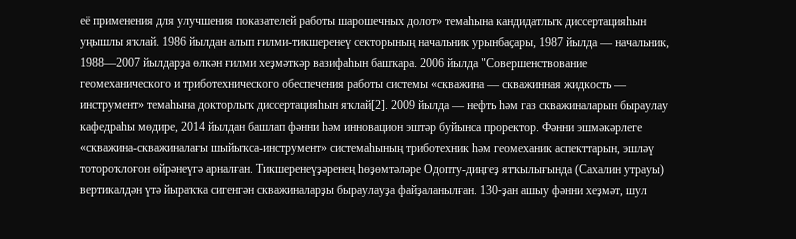её применения для улучшения показателей работы шарошечных долот» темаһына кандидатлыҡ диссертацияһын уңышлы яҡлай. 1986 йылдан алып ғилми-тикшеренеү секторының начальник урынбаҫары, 1987 йылда — начальник, 1988—2007 йылдарҙа өлкән ғилми хеҙмәткәр вазифаһын башҡара. 2006 йылда "Совершенствование геомеханического и триботехнического обеспечения работы системы «скважина — скважинная жидкость — инструмент» темаһына докторлыҡ диссертацияһын яҡлай[2]. 2009 йылда — нефть һәм газ скважиналарын быраулау кафедраһы мөдире, 2014 йылдан башлап фәнни һәм инновацион эштәр буйынса проректор. Фәнни эшмәкәрлеге «скважина-скважиналағы шыйыҡса-инструмент» системаһының триботехник һәм геомеханик аспекттарын, эшләү тотороҡлоғон өйрәнеүгә арналған. Тикшеренеүҙәренең һөҙөмтәләре Одопту-диңгеҙ ятҡылығында (Сахалин утрауы) вертикалдән үтә йыраҡҡа сигенгән скважиналарҙы быраулауҙа файҙаланылған. 130‑ҙан ашыу фәнни хеҙмәт, шул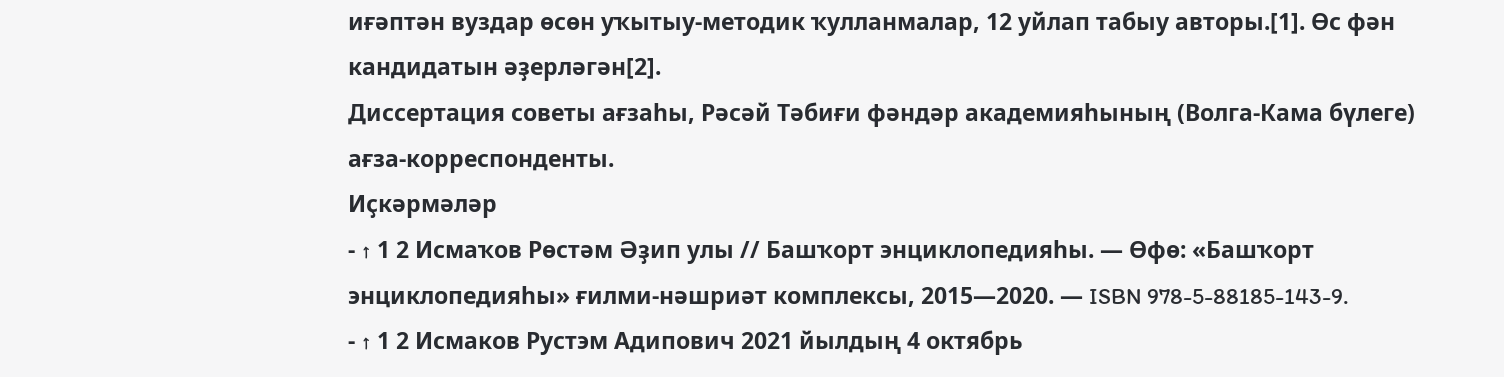иғәптән вуздар өсөн уҡытыу‑методик ҡулланмалар, 12 уйлап табыу авторы.[1]. Өс фән кандидатын әҙерләгән[2].
Диссертация советы ағзаһы, Рәсәй Тәбиғи фәндәр академияһының (Волга-Кама бүлеге) ағза-корреспонденты.
Иҫкәрмәләр
- ↑ 1 2 Исмаҡов Рөстәм Әҙип улы // Башҡорт энциклопедияһы. — Өфө: «Башҡорт энциклопедияһы» ғилми-нәшриәт комплексы, 2015—2020. — ISBN 978-5-88185-143-9.
- ↑ 1 2 Исмаков Рустэм Адипович 2021 йылдың 4 октябрь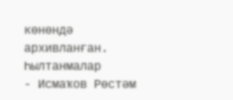көнөндә архивланған.
Һылтанмалар
- Исмаҡов Рөстәм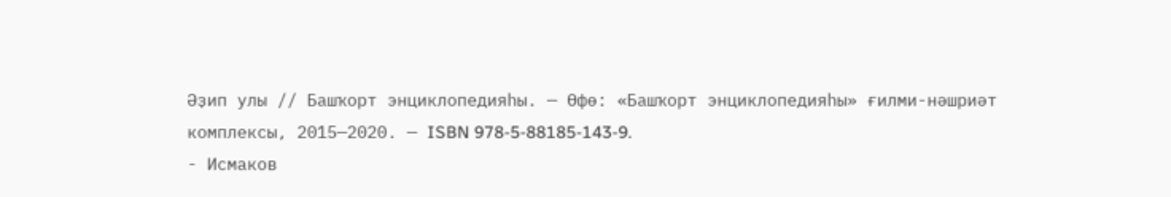Әҙип улы // Башҡорт энциклопедияһы. — Өфө: «Башҡорт энциклопедияһы» ғилми-нәшриәт комплексы, 2015—2020. — ISBN 978-5-88185-143-9.
- Исмаков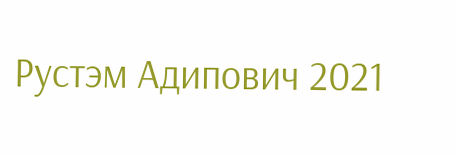Рустэм Адипович 2021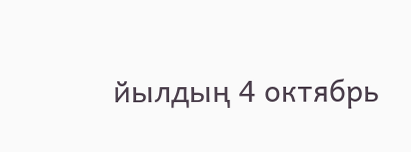йылдың 4 октябрь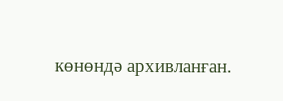көнөндә архивланған.